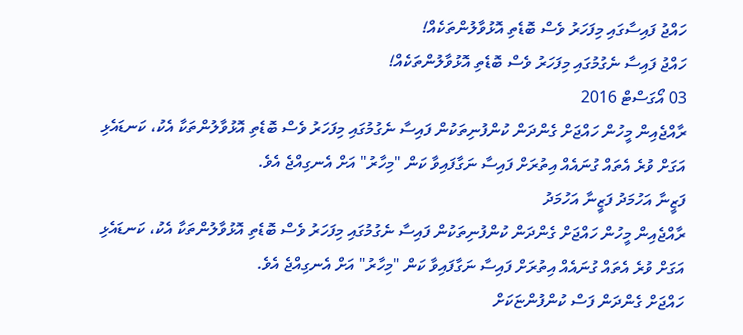ހައްޖު ފައިސާގައި މިފަހަރު ވެސް ބޮޑެތި އޮޅުވާލުންތަކެއް!
ހައްޖު ފައިސާ ނެގުމުގައި މިފަހަރު ވެސް ބޮޑެތި އޮޅުވާލުންތަކެއް!
03 އޯގަސްޓް 2016
ރާއްޖެއިން މީހުން ހައްޖަށް ގެންދަން ކުންފުނިތަކުން ފައިސާ ނެގުމުގައި މިފަހަރު ވެސް ބޮޑެތި އޮޅުވާލުންތަކާ އެކު، ކަނޑައެޅި އަގަށް ވުރެ އެތައް ގުނައެއް އިތުރަށް ފައިސާ ނަގާފައިވާ ކަން "މިހާރު" އަށް އެނގިއްޖެ އެވެ.
ފަޒީނާ އަހުމަދު ފަޒީނާ އަހުމަދު
ރާއްޖެއިން މީހުން ހައްޖަށް ގެންދަން ކުންފުނިތަކުން ފައިސާ ނެގުމުގައި މިފަހަރު ވެސް ބޮޑެތި އޮޅުވާލުންތަކާ އެކު، ކަނޑައެޅި އަގަށް ވުރެ އެތައް ގުނައެއް އިތުރަށް ފައިސާ ނަގާފައިވާ ކަން "މިހާރު" އަށް އެނގިއްޖެ އެވެ.
ހައްޖަށް ގެންދަން ފަސް ކުންފުންޏަކަށް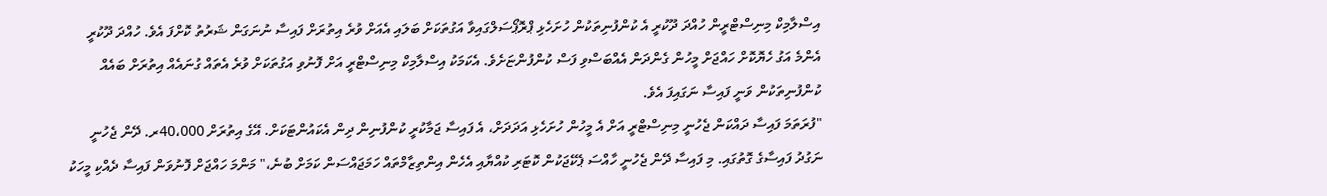އިސްލާމިކް މިނިސްޓްރީން ހުއްދަ ދޫކުރީ އެ ކުންފުނިތަކުން ހުށަހެޅި ޕްރޮޕޯސަލްގައިވާ އަގުތަކަށް ބަލައި އެއަށް ވުރެ އިތުރަށް ފައިސާ ނުނަގަން ޝަރުތު ކޮށްފަ އެވެ. ހުއްދަ ދޫކުރީ އެންމެ އަގު ހެޔޮކޮށް ހައްޖަށް މީހުން ގެންދަން އެއްބަސްވި ފަސް ކުންފުންޏަށެވެ. އެކަމަކު އިސްލާމިކް މިނިސްޓްރީ އަށް ފޮނުވި އަގުތަކަށް ވުރެ އެތައް ގުނައެއް އިތުރަށް ބައެއް ކުންފުނިތަކުން ވަނީ ފައިސާ ނަގައިފަ އެވެ.
"ފުރަތަމަ ފައިސާ ދައްކަން ޖެހުނީ މިނިސްޓްރީ އަށް އެ މީހުން ހުށަހެޅި އަދަދަށް، އެ ފައިސާ ޖަމާކުރީ ކުންފުނިން ދިން އެކައުންޓަކަށް. އޭގެ އިތުރަށް 40،000ރ. ދޭން ޖެހުނީ ނަގުދު ފައިސާގެ ގޮތުގައި. މި ފައިސާ ދޭން ޖެހުނީ ހާއްސަ ޕެކޭޖަކުން ކޮޓަރި ކުއްޔާއި އެހެން އިންތިޒާމްތައް ހަމަޖައްސަން ކަމަށް ބުނެ،" މަންމަ ހައްޖަށް ފޮނުވަން ފައިސާ ދެއްކި މީހަކު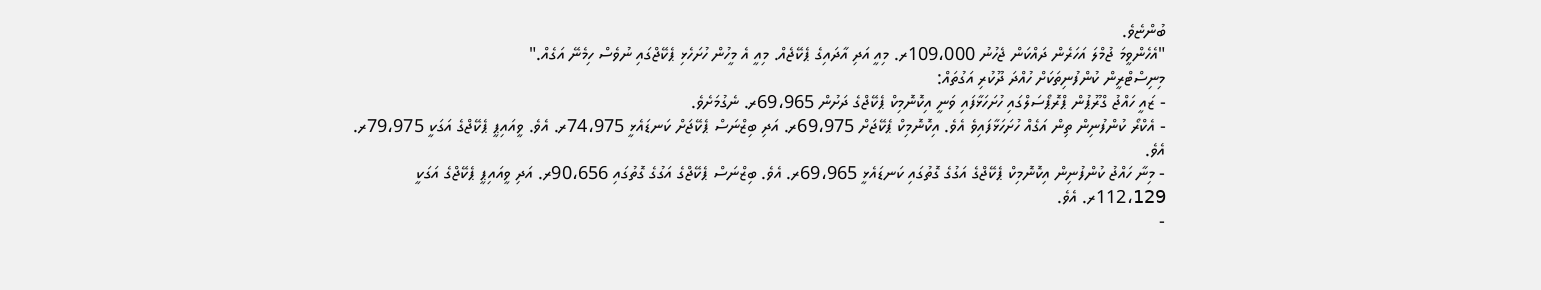ބުންޏެވެ.
"އެހެންވީމަ ޖުމްލަ އަހަރެން ދައްކަން ޖެހުނު 109،000ރ. މިއީ އަދި އާދައިގެ ޕެކޭޖެއް. މިއީ އެ މީހުން ހުށަހެޅި ޕެކޭޖްގައި ނުވެސް ހިމެނޭ އަގެއް."
މިނިސްޓްރީން ކުންފުނިތަކަށް ހުއްދަ ދޫކުރި އަގުތައް:
- ޒައީ ހައްޖު ގްރޫޕުން ޕްރޮޕޯސަލްގައި ހުށަހަޅާފައި ވަނީ އިކޮނޮމިކް ޕެކޭޖްގެ ދަށުން 69،965ރ. ނެގުމަށެވެ.
- އެކްރޯ ކުންފުނިން ތިން އަގެއް ހުށަހަޅާފައިވެ އެވެ. އިކޮނޮމިކް ޕެކޭޖަށް 69،975ރ. އަދި ބިޒްނަސް ޕެކޭޖަށް ކަނޑައެޅީ 74،975ރ. އެވެ. ވީއައިޕީ ޕެކޭޖްގެ އަގަކީ 79،975ރ. އެވެ.
- މިނާ ހައްޖު ކުންފުނިން އިކޮނޮމިކް ޕެކޭޖްގެ އަގުގެ ގޮތުގައި ކަނޑައެޅީ 69،965ރ. އެވެ. ބިޒްނަސް ޕެކޭޖްގެ އަގުގެ ގޮތުގައި 90،656ރ. އަދި ވީއައިޕީ ޕެކޭޖްގެ އަގަކީ 112،129ރ. އެވެ.
-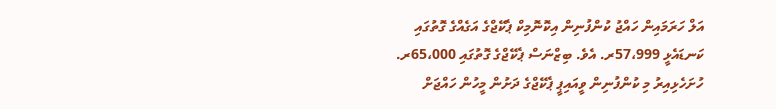އަލް ހަރަމައިން ހައްޖު ކުންފުނިން އިކޮނޮމިކް ޕެކޭޖްގެ އަގެއްގެ ގޮތުގައި ކަނޑައެޅީ 57،999ރ. އެވެ. ބިޒްނަސް ޕެކޭޖްގެ ގޮތުގައި 65،000ރ. ހުށަހެޅިއިރު މި ކުންފުނިން ވީއައިޕީ ޕެކޭޖްގެ ދަށުން މީހުން ހައްޖަށް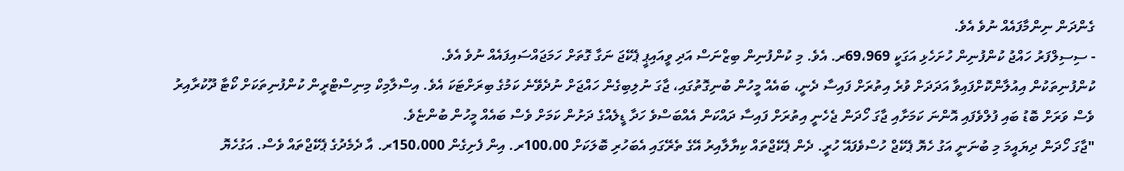ގެންދަން ނިންމާފައެއް ނުވެ އެވެ.
- ސިސިލްފަރު ހައްޖު ކުންފުނިން ހުށަހެޅި އަގަކީ 69،969ރ. އެވެ. މި ކުންފުނިން ބިޒްނަސް އަދި ވީއައިޕީ ޕެކޭޖަ ނަގާ ގޮތަށް ހަމަޖައްސައިފައެއް ނުވެ އެވެ.
ކުންފުނިތަކުން އިއުލާންކޮށްފައިވާ އަދަދަށް ވުރެ އިތުރަށް ފައިސާ ދެނީ، ބައެއް މީހުން ބުނިގޮތުގައި، ޖާގަ ނުލިބިގެން ހައްޖަށް ނުދެވޭނެ ކަމުގެ ބިރަށްޓަކަ އެވެ. އިސްލާމިކް މިނިސްޓްރީން ކުންފުނިތަކަށް ކޯޓާ ދޫކުރާއިރު ވެސް ވަރަށް ބޮޑު ބައި ފުލްވެފައި އޮންނަ ކަމަށާއި ޖާގަ ހޯދަން ޖެހެނީ އިތުރަށް ފައިސާ ދައްކަން އެއްބަސްވެ ހަދާ ޑީލެއްގެ ދަށުން ކަމަށް ވެސް ބައެއް މީހުން ބުންޏެވެ.
"ޖާގަ ހޯދަން ދިޔައީމަ މި ބުނަނީ އަގު ހެޔޮ ޕެކޭޖް ހުސްވެފައޭ ހުރީ. ދެން ޕެކޭޖްތައް ކިޔާލާއިރު އޭގެ ތެރޭގައި އެބަހުރި ބޮލަކަށް 100،00ރ. އިން ފެށިގެން 150،000ރ. އާ ދެމެދުގެ ޕެކޭޖްތައް ވެސް. އަގުހެޔޮ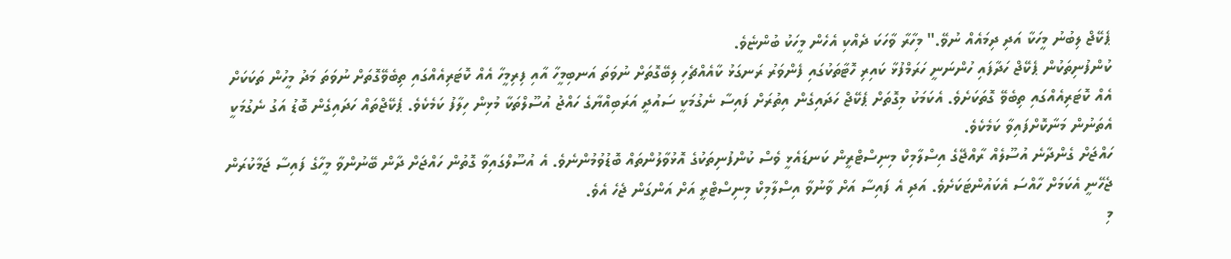ޕެކޭޖް ލިބުނު މީހަކާ އަދި ދިމައެއް ނުވޭ." މިހާރާ ވާހަކަ ދެއްކި އެހެން މީހަކު ބުންޏެވެ.
ކުންފުނިތަކުން ޕެކޭޖް ހަދާފައި ހުންނަނީ ހަރަމްފުޅާ ކައިރި ހޮޓާތަކުގައި ފެންވަރު ރަނގަޅު ކާއެއްޗެހި ލިބޭގޮތަށް ނުވަތަ އަނބިމީހާ އާއި ފިރިމީހާ އެއް ކޮޓަރިއެއްގައި ތިބެވޭގޮތަށް ނުވަތަ މަދު މީހުން ތަކަކަށް އެއް ކޮޓަރިއެއްގައި ތިބެވޭ ގޮތަކަށެވެ. އެކަމަކު މިގޮތަށް ޕެކޭޖް ހަދައިގެން އިތުރަށް ފައިސާ ނެގުމަކީ ސައުދީ އަރަބިއްޔާގެ ހައްޖު އުސޫލްތަކާ މުޅިން ހިލާފު ކަމެކެވެ. ޕެކޭޖްތައް ހަދައިގެން ބޮޑު އަގު ނެގުމަކީ އެތަނުން މަނާކޮށްފައިވާ ކަމެކެވެ.
ހައްޖަށް ގެންދާނެ އުސޫލެއް ރާއްޖޭގެ އިސްލާމިކް މިނިސްޓްރީން ކަނޑައެޅީ ވެސް ކުންފުނިތަކުގެ އޮޅުވާލުންތައް ބޮޑުވުމުންނެވެ. އެ އުސޫލްގައިވާ ގޮތުން ހައްޖަށް ދާން ބޭނުންވާ މީހާގެ ފައިސާ ޖަމާކުރަން ޖެހޭނީ އެކަމަށް ހާއްސަ އެކައުންޓަކަށެވެ. އަދި އެ ފައިސާ އަށް ވާނުވާ އިސްލާމިކް މިނިސްޓްރީ އަށް އަންގަން ޖެހެ އެވެ.
މި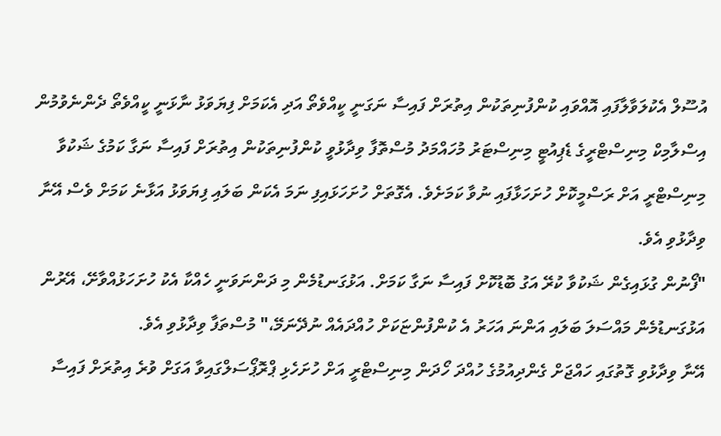އުސޫލް އެކުލަވާލާފައި އޮއްވައި ކުންފުނިތަކުން އިތުރަށް ފައިސާ ނަގަނީ ކީއްވެތޯ އަދި އެކަމަށް ފިޔަވަޅު ނާޅަނީ ކީއްވެތޯ ދެންނެވުމުން އިސްލާމިކް މިނިސްޓްރީގެ ޑެޕިއުޓީ މިނިސްޓަރު މުހައްމަދު މުސްތޮފާ ވިދާޅުވީ ކުންފުނިތަކުން އިތުރަށް ފައިސާ ނަގާ ކަމުގެ ޝަކުވާ މިނިސްޓްރީ އަށް ރަސްމީކޮށް ހުށަހަޅާފައި ނުވާ ކަމަށެވެ. އެގޮތަށް ހުށަހަޅައިފި ނަމަ އެކަން ބަލައި ފިޔަވަޅު އަޅާނެ ކަމަށް ވެސް އޭނާ ވިދާޅުވި އެވެ.
"ފޯނުން ގުޅައިގެން ޝަކުވާ ކުރޭ އަގު ބޮޑުކޮށް ފައިސާ ނަގާ ކަމަށް. އަޅުގަނޑުމެން މި ދަންނަވަނީ ހެއްކާ އެކު ހުށަހަޅުއްވާށޭ، އޭރުން އަޅުގަނޑުމެން މައްސަލަ ބަލައި އަންނަ އަހަރު އެ ކުންފުންޏަކަށް ހުއްދައެއް ނުދޭނަމޭ،" މުސްތަފާ ވިދާޅުވި އެވެ.
އޭނާ ވިދާޅުވި ގޮތުގައި ހައްޖަށް ގެންދިއުމުގެ ހުއްދަ ހޯދަން މިނިސްޓްރީ އަށް ހުށަހެޅި ޕްރޮޕޯސަލްގައިވާ އަގަށް ވުރެ އިތުރަށް ފައިސާ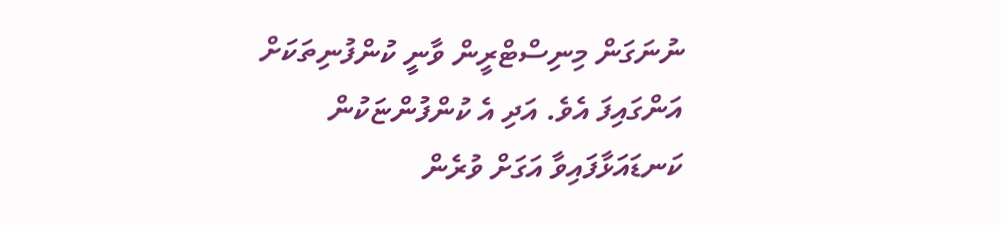ނުނަގަން މިނިސްޓްރީން ވާނީ ކުންފުނިތަކަށް އަންގައިފަ އެވެ. އަދި އެ ކުންފުންޏަކުން ކަނޑައަޅާފައިވާ އަގަށް ވުރެން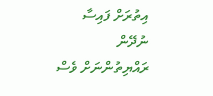އިތުރަށް ފައިސާ ނުދޭން ރައްޔިތުންނަށް ވެސް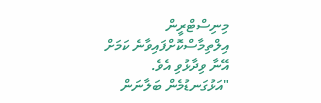މިނިސްޓްރީން އިލްތިމާސްކޮށްފައިވާނެ ކަމަށް އޭނާ ވިދާޅުވި އެވެ.
"އަޅުގަނޑުމެން ބަލާނަން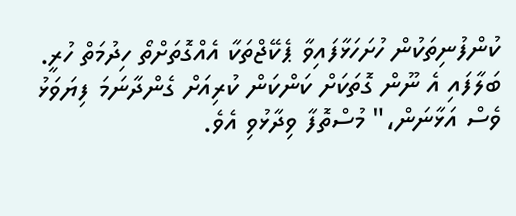ކުންފުނިތަކުން ހުށަހަޅާފައިވާ ޕެކޭޖްތަކާ އެއްގޮތަށްތޯ ހިދުމަތް ހުރީ. ބަލާފައި އެ ނޫން ގޮތަކަށް ކަންކަން ކުރިއަށް ގެންދާނަމަ ފިޔަވަޅު ވެސް އަޅާނަން،" މުސްތޮފާ ވިދާޅުވި އެވެ.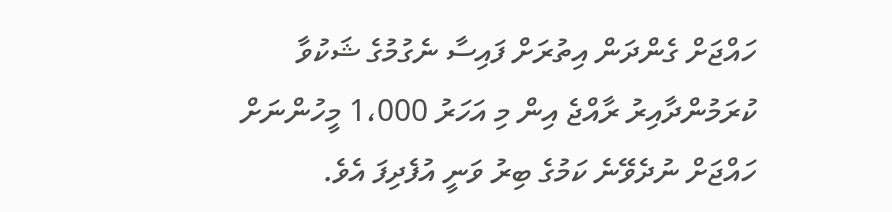ހައްޖަށް ގެންދަން އިތުރަށް ފައިސާ ނެގުމުގެ ޝަކުވާ ކުރަމުންދާއިރު ރާއްޖެ އިން މި އަހަރު 1،000 މީހުންނަށް ހައްޖަށް ނުދެވޭނެ ކަމުގެ ބިރު ވަނީ އުފެދިފަ އެވެ.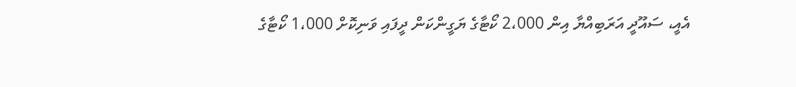އެއީ، ސައޫދީ އަރަބިއްޔާ އިން 2،000 ކޯޓާގެ ޔަގީންކަން ދީފައި ވަނިކޮށް 1،000 ކޯޓާގެ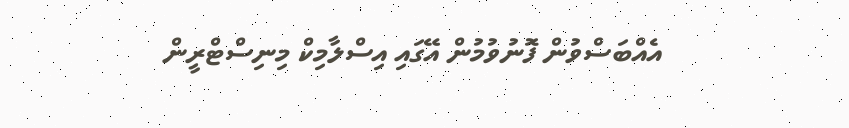އެއްބަސްވުން ފޮނުވުމުން އޭގައި އިސްލާމިކް މިނިސްޓްރީން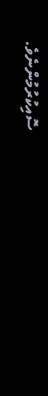ސޮއިކުރުމުންނެވެ.